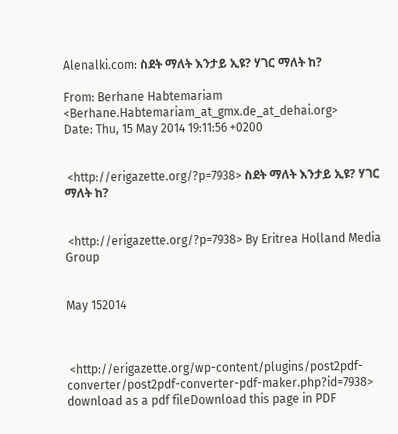Alenalki.com: ስደት ማለት እንታይ ኢዩ? ሃገር ማለት ከ?

From: Berhane Habtemariam <Berhane.Habtemariam_at_gmx.de_at_dehai.org>
Date: Thu, 15 May 2014 19:11:56 +0200


 <http://erigazette.org/?p=7938> ስደት ማለት እንታይ ኢዩ? ሃገር ማለት ከ?


 <http://erigazette.org/?p=7938> By Eritrea Holland Media Group


May 152014



 <http://erigazette.org/wp-content/plugins/post2pdf-converter/post2pdf-converter-pdf-maker.php?id=7938> download as a pdf fileDownload this page in PDF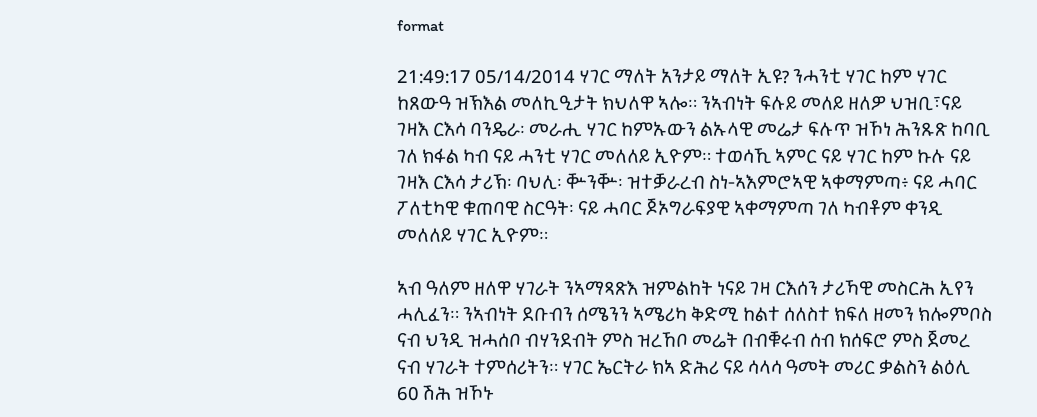format

21:49:17 05/14/2014 ሃገር ማለት አንታይ ማለት ኢዩ? ንሓንቲ ሃገር ከም ሃገር ከጸውዓ ዝኽእል መለኪዒታት ክህለዋ ኣሎ። ንኣብነት ፍሉይ መለይ ዘለዎ ህዝቢ፣ናይ ገዛእ ርእሳ ባንዴራ፡ መራሒ ሃገር ከምኡውን ልኡላዊ መሬታ ፍሉጥ ዝኾነ ሕንጹጽ ከባቢ ገለ ክፋል ካብ ናይ ሓንቲ ሃገር መለለይ ኢዮም። ተወሳኺ ኣምር ናይ ሃገር ከም ኩሉ ናይ ገዛእ ርእሳ ታሪኽ፡ ባህሊ፡ ቝንቝ፡ ዝተቓራረብ ስነ-ኣእምሮኣዊ ኣቀማምጣ፥ ናይ ሓባር ፖለቲካዊ ቁጠባዊ ስርዓት፡ ናይ ሓባር ጆኦግራፍያዊ ኣቀማምጣ ገለ ካብቶም ቀንዲ መለለይ ሃገር ኢዮም።

ኣብ ዓለም ዘለዋ ሃገራት ንኣማጻጽእ ዝምልከት ነናይ ገዛ ርእሰን ታሪኻዊ መስርሕ ኢየን ሓሊፈን። ንኣብነት ደቡብን ሰሜንን ኣሜሪካ ቅድሚ ከልተ ሰለስተ ክፍለ ዘመን ክሎምቦስ ናብ ህንዲ ዝሓሰቦ ብሃንደብት ምስ ዝረኸቦ መሬት በብቑሩብ ሰብ ክሰፍሮ ምስ ጀመረ ናብ ሃገራት ተምሰሪትን። ሃገር ኤርትራ ክኣ ድሕሪ ናይ ሳላሳ ዓመት መሪር ቃልስን ልዕሊ 60 ሽሕ ዝኾኑ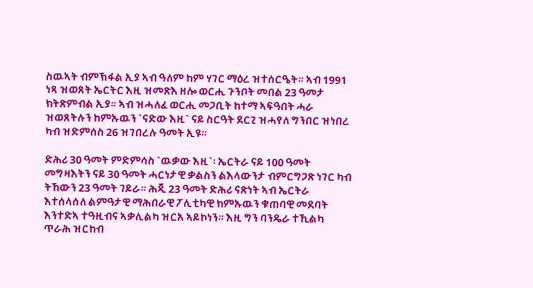ስዉኣት ብምኽፋል ኢያ ኣብ ዓለም ከም ሃገር ማዕረ ዝተሰርዔት። ኣብ 1991 ነጻ ዝወጸት ኤርትር እዚ ዝመጽእ ዘሎ ወርሒ ጉንቦት መበል 23 ዓመታ ክትጽምብል ኢያ። ኣብ ዝሓለፈ ወርሒ መጋቢት ከተማ ኣፍዓበት ሓራ ዝወጸትሉን ከምኡዉን `ናድው እዚ` ናይ ስርዓት ደርጊ ዝሓየለ ግንበር ዝነበረ ካብ ዝድምሰስ 26 ዝገበረሉ ዓመት ኢዩ።

ድሕሪ 30 ዓመት ምድምሳስ `ዉቃው እዚ`፡ ኤርትራ ናይ 100 ዓመት መግዛእትን ናይ 30 ዓመት ሓርነታዊ ቃልስን ልእላውንታ ብምርግጋጽ ነገር ካብ ትኸውን 23 ዓመት ገይራ። ሕጂ 23 ዓመት ድሕሪ ናጽነት ኣብ ኤርትራ እተሰላሰለ ልምዓታዊ ማሕበራዊ ፖሊቲካዊ ክምኡዉን ቁጠባዊ መደባት እንተድኣ ተዓዚብና ኣቃሊልካ ዝርአ ኣይኮነን። እዚ ግን ባንዴራ ተኺልካ ጥራሕ ዝርከብ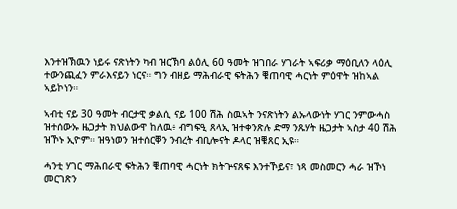እንተዝኽዉን ነይሩ ናጽነትን ካብ ዝርኽባ ልዕሊ 60 ዓመት ዝገበራ ሃገራት ኣፍሪቃ ማዕቢለን ላዕሊ ተውንጪፈን ምራእናይን ነርና። ግን ብዘይ ማሕብራዊ ፍትሕን ቑጠባዊ ሓርነት ምዕዋት ዝከኣል ኣይኮነን።

ኣብቲ ናይ 30 ዓመት ብርታዊ ቃልሲ ናይ 100 ሽሕ ስዉኣት ንናጽነትን ልኡላውነት ሃገር ንምውሓስ ዝተሰውኡ ዜጋታት ክህልውዋ ከለዉ፥ ብግፍዒ ጸላኢ ዝተቀንጽሉ ድማ ንጹሃት ዜጋታት ኣስታ 40 ሽሕ ዝኾኑ ኢዮም። ዝዓነወን ዝተሰርቐን ንብረት ብቢሎናት ዶላር ዝቑጸር ኢዩ።

ሓንቲ ሃገር ማሕበራዊ ፍትሕን ቑጠባዊ ሓርነት ክትጕናጸፍ እንተኾይና፣ ነጻ መስመርን ሓራ ዝኾነ መርገጽን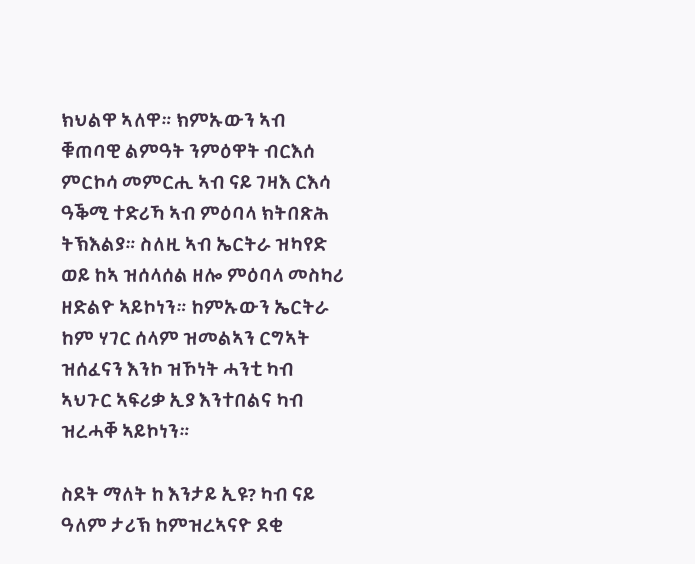ክህልዋ ኣለዋ። ክምኡውን ኣብ ቑጠባዊ ልምዓት ንምዕዋት ብርእሰ ምርኮሳ መምርሒ ኣብ ናይ ገዛእ ርእሳ ዓቕሚ ተድሪኻ ኣብ ምዕባላ ክትበጽሕ ትኽእልያ። ስለዚ ኣብ ኤርትራ ዝካየድ ወይ ከኣ ዝሰላሰል ዘሎ ምዕባላ መስካሪ ዘድልዮ ኣይኮነን። ከምኡውን ኤርትራ ከም ሃገር ሰላም ዝመልኣን ርግኣት ዝሰፈናን እንኮ ዝኾነት ሓንቲ ካብ ኣህጉር ኣፍሪቃ ኢያ እንተበልና ካብ ዝረሓቐ ኣይኮነን።

ስደት ማለት ከ እንታይ ኢዩ? ካብ ናይ ዓለም ታሪኽ ከምዝረኣናዮ ደቂ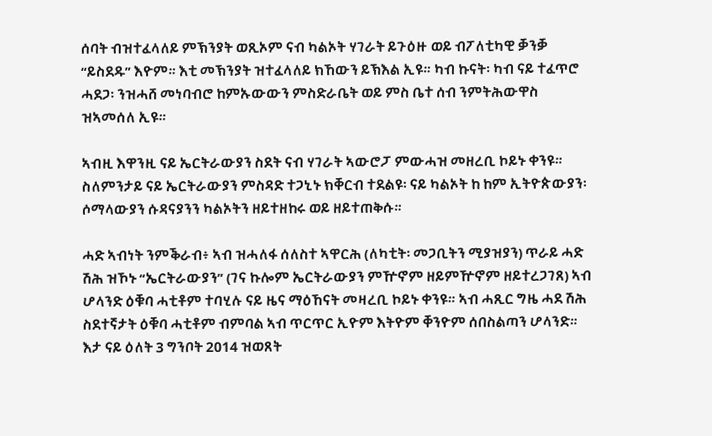ሰባት ብዝተፈላለይ ምኽንያት ወጺኦም ናብ ካልኦት ሃገራት ይጉዕዙ ወይ ብፖለቲካዊ ቓንቓ “ይስደዱ” እዮም። እቲ መኽንያት ዝተፈላለይ ክኸውን ይኽእል ኢዩ። ካብ ኩናት፡ ካብ ናይ ተፈጥሮ ሓደጋ፡ ንዝሓሸ መነባብሮ ከምኡውውን ምስድራቤት ወይ ምስ ቤተ ሰብ ንምትሕውዋስ ዝኣመሰለ ኢዩ።

ኣብዚ እዋንዚ ናይ ኤርትራውያን ስደት ናብ ሃገራት ኣውሮፓ ምውሓዝ መዘረቢ ኮይኑ ቀንዩ። ስለምንታይ ናይ ኤርትራውያን ምስዳድ ተጋኒኑ ክቐርብ ተደልዩ፡ ናይ ካልኦት ከ ከም ኢትዮጵውያን፡ ሶማላውያን ሱዳናያንን ካልኦትን ዘይተዘከሩ ወይ ዘይተጠቅሱ።

ሓድ ኣብነት ንምቕራብ፥ ኣብ ዝሓለፋ ሰለስተ ኣዋርሕ (ለካቲት፡ መጋቢትን ሚያዝያን) ጥራይ ሓድ ሽሕ ዝኾኑ “ኤርትራውያን” (ገና ኩሎም ኤርትራውያን ምዅኖም ዘይምዅኖም ዘይተረጋገጸ) ኣብ ሆላንድ ዕቑባ ሓቲቶም ተባሂሉ ናይ ዜና ማዕኸናት መዛረቢ ኮይኑ ቀንዩ። ኣብ ሓጺር ግዜ ሓደ ሽሕ ስደተኛታት ዕቑባ ሓቲቶም ብምባል ኣብ ጥርጥር ኢዮም እትዮም ቐንዮም ሰበስልጣን ሆላንድ። እታ ናይ ዕለት 3 ግንቦት 2014 ዝወጸት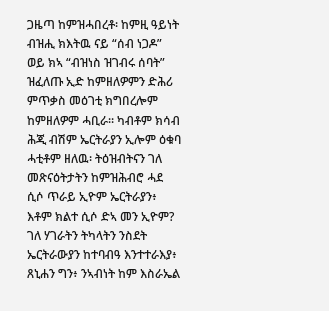ጋዜጣ ከምዝሓበረቶ፡ ከምዚ ዓይነት ብዝሒ ክእትዉ ናይ “ሰብ ነጋዶ” ወይ ክኣ “ብዝነስ ዝገብሩ ሰባት” ዝፈለጡ ኢድ ከምዘለዎምን ድሕሪ ምጥቃስ መዕገቲ ክግበረሎም ከምዘለዎም ሓቢራ። ካብቶም ክሳብ ሕጂ ብሽም ኤርትራያን ኢሎም ዕቁባ ሓቲቶም ዘለዉ፡ ትዕዝብትናን ገለ መጽናዕትታትን ከምዝሕብሮ ሓደ ሲሶ ጥራይ ኢዮም ኤርትራያን፥ እቶም ክልተ ሲሶ ድኣ መን ኢዮም? ገለ ሃገራትን ትካላትን ንስደት ኤርትራውያን ከተባብዓ እንተተራእያ፥ ጸኒሐን ግን፥ ንኣብነት ከም እስራኤል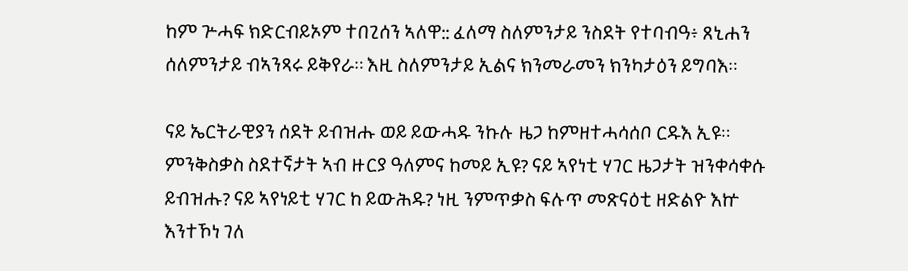ከም ጕሓፍ ክድርብይኦም ተበጊሰን ኣለዋ:: ፈለማ ስለምንታይ ንስደት የተባብዓ፥ ጸኒሐን ሰለምንታይ ብኣንጻሩ ይቅየራ። እዚ ስለምንታይ ኢልና ክንመራመን ክንካታዕን ይግባእ።

ናይ ኤርትራዊያን ሰደት ይብዝሑ ወይ ይውሓዱ ንኩሉ ዜጋ ከምዘተሓሳሰቦ ርዱእ ኢዩ። ምንቅስቃስ ስደተኛታት ኣብ ዙርያ ዓለምና ከመይ ኢዩ? ናይ ኣየነቲ ሃገር ዜጋታት ዝንቀሳቀሱ ይብዝሑ? ናይ ኣየነይቲ ሃገር ከ ይውሕዱ? ነዚ ንምጥቃስ ፍሉጥ መጽናዕቲ ዘድልዮ እኵ እንተኾነ ገለ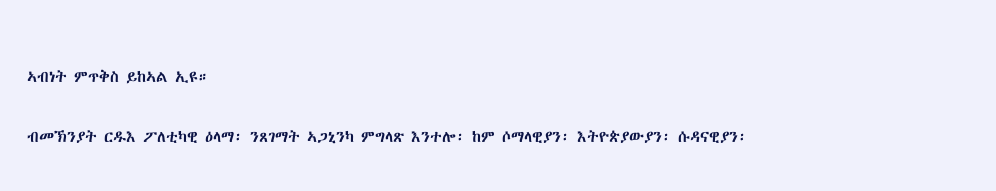ኣብነት ምጥቅስ ይከኣል ኢዩ።

ብመኽንያት ርዱእ ፖለቲካዊ ዕላማ፡ ንጸገማት ኣጋኒንካ ምግላጽ እንተሎ፡ ከም ሶማላዊያን፡ እትዮጵያውያን፡ ሱዳናዊያን፡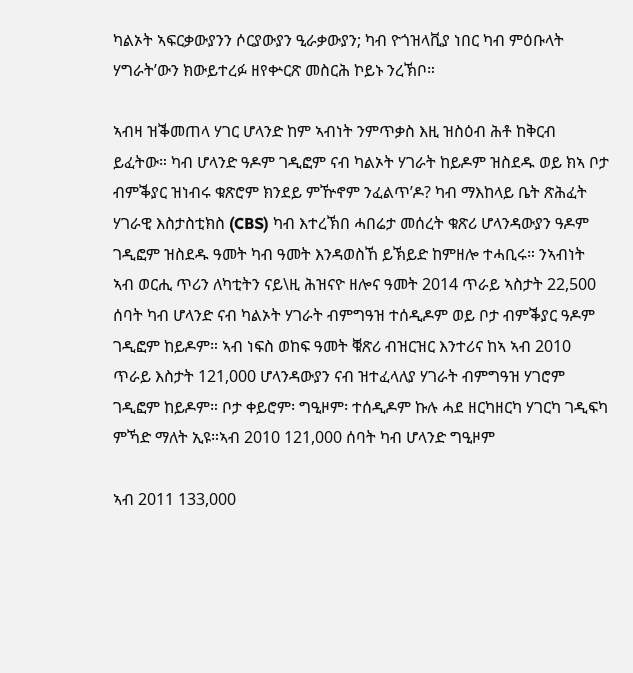ካልኦት ኣፍርቃውያንን ሶርያውያን ዒራቃውያን; ካብ ዮጎዝላቪያ ነበር ካብ ምዕቡላት ሃግራት’ውን ክውይተረፉ ዘየቍርጽ መስርሕ ኮይኑ ንረኽቦ።

ኣብዛ ዝቕመጠላ ሃገር ሆላንድ ከም ኣብነት ንምጥቃስ እዚ ዝስዕብ ሕቶ ከቅርብ ይፈትው። ካብ ሆላንድ ዓዶም ገዲፎም ናብ ካልኦት ሃገራት ከይዶም ዝስደዱ ወይ ክኣ ቦታ ብምቕያር ዝነብሩ ቁጽሮም ክንደይ ምዅኖም ንፈልጥ’ዶ? ካብ ማእከላይ ቤት ጽሕፈት ሃገራዊ እስታስቲክስ (CBS) ካብ እተረኽበ ሓበሬታ መሰረት ቁጽሪ ሆላንዳውያን ዓዶም ገዲፎም ዝስደዱ ዓመት ካብ ዓመት እንዳወስኸ ይኽይድ ከምዘሎ ተሓቢሩ። ንኣብነት ኣብ ወርሒ ጥሪን ለካቲትን ናይ\ዚ ሕዝናዮ ዘሎና ዓመት 2014 ጥራይ ኣስታት 22,500 ሰባት ካብ ሆላንድ ናብ ካልኦት ሃገራት ብምግዓዝ ተሰዲዶም ወይ ቦታ ብምቕያር ዓዶም ገዲፎም ከይዶም። ኣብ ነፍስ ወከፍ ዓመት ቑጽሪ ብዝርዝር እንተሪና ከኣ ኣብ 2010 ጥራይ እስታት 121,000 ሆላንዳውያን ናብ ዝተፈላለያ ሃገራት ብምግዓዝ ሃገሮም ገዲፎም ከይዶም። ቦታ ቀይሮም፡ ግዒዞም፡ ተሰዲዶም ኩሉ ሓደ ዘርካዘርካ ሃገርካ ገዲፍካ ምኻድ ማለት ኢዩ።ኣብ 2010 121,000 ሰባት ካብ ሆላንድ ግዒዞም

ኣብ 2011 133,000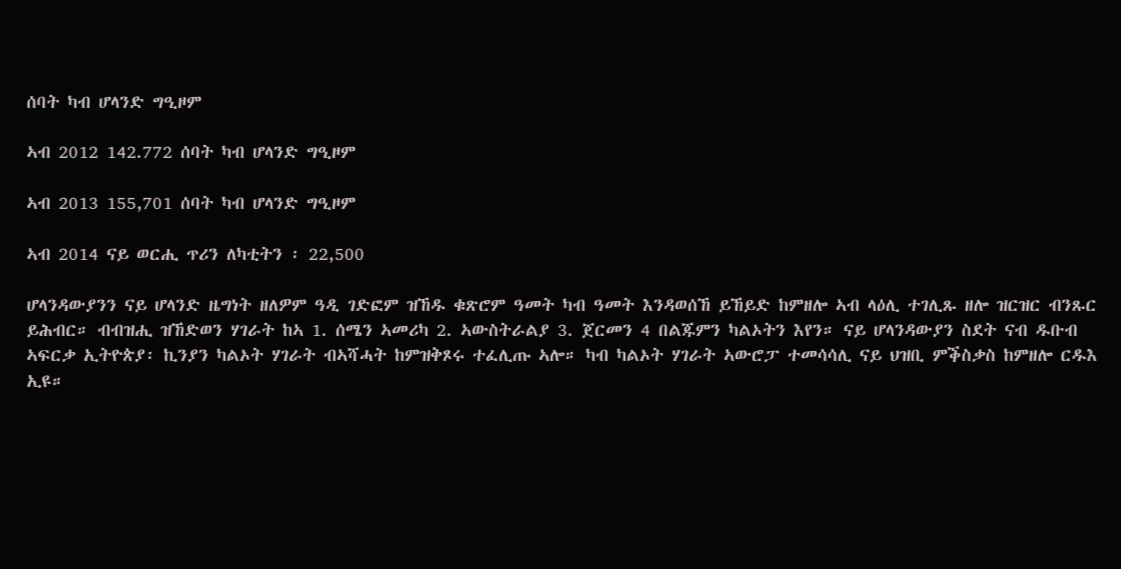ሰባት ካብ ሆላንድ ግዒዞም

ኣብ 2012 142.772 ሰባት ካብ ሆላንድ ግዒዞም

ኣብ 2013 155,701 ሰባት ካብ ሆላንድ ግዒዞም

ኣብ 2014 ናይ ወርሒ ጥሪን ለካቲትን ፡ 22,500

ሆላንዳውያንን ናይ ሆላንድ ዜግነት ዘለዎም ዓዲ ገድፎም ዝኸዱ ቁጽሮም ዓመት ካብ ዓመት እንዳወሰኸ ይኸይድ ከምዘሎ ኣብ ላዕሊ ተገሊጹ ዘሎ ዝርዝር ብንጹር ይሕብር። ብብዝሒ ዝኸድወን ሃገራት ከኣ 1. ሰሜን ኣመሪካ 2. ኣውስትራልያ 3. ጀርመን 4 በልጁምን ካልኦትን እየን። ናይ ሆላንዳውያን ስደት ናብ ዱቡብ ኣፍርቃ ኢትዮጵያ፡ ኪንያን ካልኦት ሃገራት ብኣሻሓት ከምዝቅጾሩ ተፈሊጡ ኣሎ። ካብ ካልኦት ሃገራት ኣውሮፓ ተመሳሳሊ ናይ ህዝቢ ምቕስቃስ ከምዘሎ ርዱእ ኢዩ።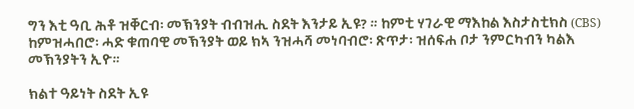ግን እቲ ዓቢ ሕቶ ዝቐርብ፡ መኽንያት ብብዝሒ ስደት እንታይ ኢዩ? ። ከምቲ ሃገራዊ ማእከል እስታስቲክስ (CBS) ከምዝሓበሮ፡ ሓድ ቁጠባዊ መኽንያት ወይ ክኣ ንዝሓሻ መነባብሮ፡ ጽጥታ፡ ዝሰፍሐ ቦታ ንምርካብን ካልእ መኽንያትን ኢዮ።

ክልተ ዓይነት ስደት ኢዩ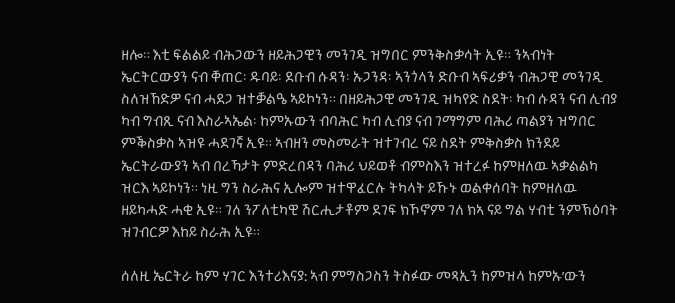ዘሎ። እቲ ፍልልይ ብሕጋውን ዘይሕጋዊን መንገዲ ዝግበር ምንቅስቃሳት ኢዩ። ንኣብነት ኤርትርውያን ናብ ቐጠር፡ ዱባይ፡ ደቡብ ሱዳን፡ ኡጋንዳ፡ ኣንጎላን ድቡብ ኣፍሪቃን ብሕጋዊ መንገዲ ስለዝኸድዎ ናብ ሓደጋ ዝተቓልዔ ኣይኮነን። በዘይሕጋዊ መንገዲ ዝካየድ ስደት፡ ካብ ሱዳን ናብ ሊብያ ካብ ግብጺ ናብ እስራኣኤል፡ ከምኡውን ብባሕር ካብ ሊብያ ናብ ገማግም ባሕሪ ጣልያን ዝግበር ምቕስቃስ ኣዝዩ ሓደገኛ ኢዩ። ኣብዘን መስመራት ዝተገብረ ናይ ስደት ምቅስቃስ ክንደይ ኤርትራውያን ኣብ በረኻታት ምድረበዳን ባሕሪ ህይወቶ ብምስእን ዝተረፉ ከምዘለዉ ኣቃልልካ ዝርእ ኣይኮነን። ነዚ ግን ስራሕና ኢሎም ዝተዋፈርሉ ትካላት ይኹኑ ወልቀሰባት ከምዘለዉ ዘይካሓድ ሓቂ ኢዩ። ገለ ንፖለቲካዊ ሽርሒታቶም ደገፍ ክኾኖም ገለ ክኣ ናይ ግል ሃብቲ ንምኽዕባት ዝገብርዎ እከይ ስራሕ ኢዩ።

ሰለዚ ኤርትራ ከም ሃገር እንተሪእናያ: ኣብ ምግስጋስን ትስፉው መጻኢን ከምዝላ ከምኡ’ውን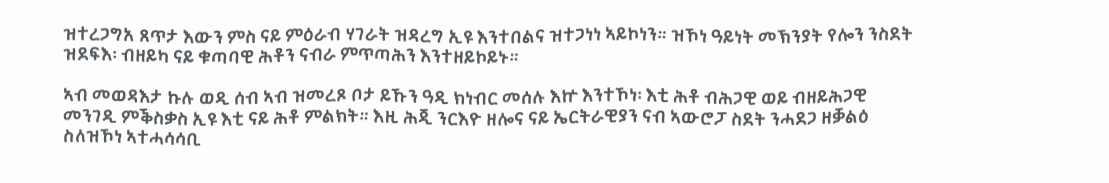ዝተረጋግአ ጸጥታ እውን ምስ ናይ ምዕራብ ሃገራት ዝዳረግ ኢዩ እንተበልና ዝተጋነነ ኣይኮነን። ዝኾነ ዓይነት መኽንያት የሎን ንስደት ዝደፍእ፡ ብዘይካ ናይ ቁጣባዊ ሕቶን ናብራ ምጥጣሕን እንተዘይኮይኑ።

ኣብ መወዳእታ ኩሉ ወዲ ሰብ ኣብ ዝመረጾ ቦታ ይኹን ዓዲ ክነብር መሰሉ እኵ እንተኾነ፡ እቲ ሕቶ ብሕጋዊ ወይ ብዘይሕጋዊ መንገዲ ምቕስቃስ ኢዩ እቲ ናይ ሕቶ ምልክት። እዚ ሕጂ ንርእዮ ዘሎና ናይ ኤርትራዊያን ናብ ኣውሮፓ ስደት ንሓደጋ ዘቓልዕ ስለዝኾነ ኣተሓሳሳቢ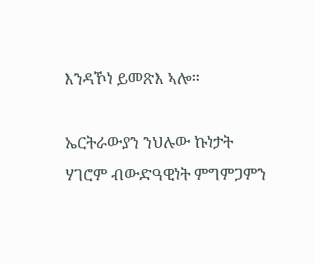እንዳኾነ ይመጽእ ኣሎ።

ኤርትራውያን ንህሉው ኩነታት ሃገሮም ብውድዓዊነት ምግምጋምን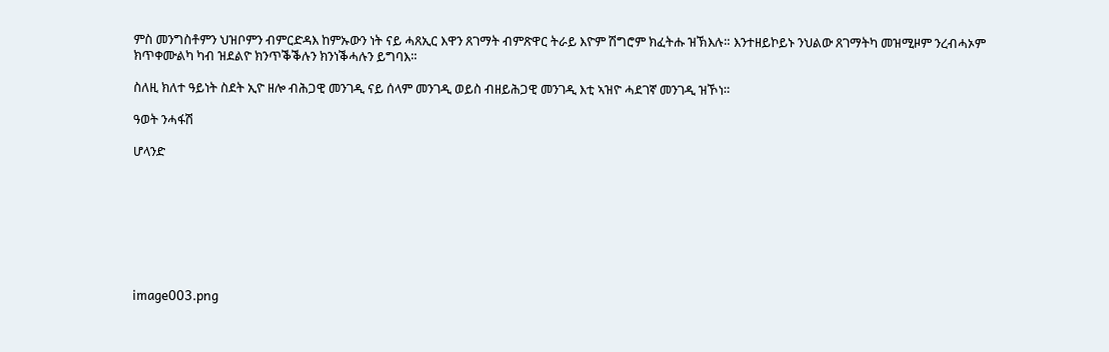ምስ መንግስቶምን ህዝቦምን ብምርድዳእ ከምኡውን ነት ናይ ሓጸኢር እዋን ጸገማት ብምጽዋር ትራይ እዮም ሽግሮም ክፈትሑ ዝኽእሉ። እንተዘይኮይኑ ንህልው ጸገማትካ መዝሚዞም ንረብሓኦም ክጥቀሙልካ ካብ ዝደልዮ ክንጥቕቕሉን ክንነቕሓሉን ይግባእ።

ስለዚ ክለተ ዓይነት ስደት ኢዮ ዘሎ ብሕጋዊ መንገዲ ናይ ሰላም መንገዲ ወይስ ብዘይሕጋዊ መንገዲ እቲ ኣዝዮ ሓደገኛ መንገዲ ዝኾነ።

ዓወት ንሓፋሽ

ሆላንድ








image003.png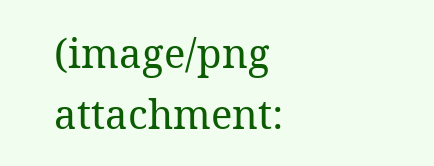(image/png attachment: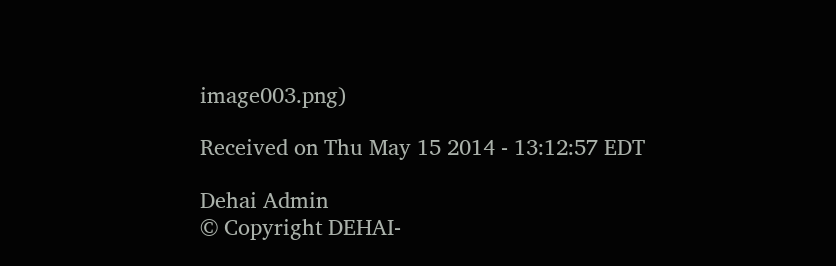image003.png)

Received on Thu May 15 2014 - 13:12:57 EDT

Dehai Admin
© Copyright DEHAI-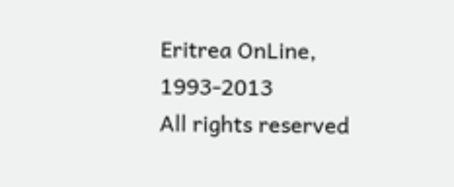Eritrea OnLine, 1993-2013
All rights reserved